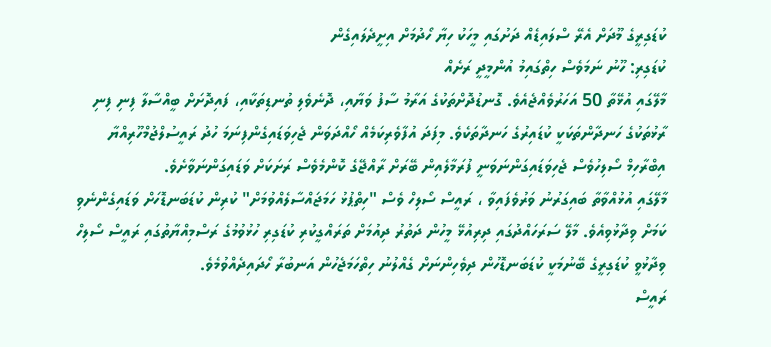ކުޑަގިރީގެ މޫދަށް އެރޭ ސްލައިޑެއް ދަށުގައި މީހަކު ހިޔާ ހޯދުމަށް އިށީދެލައިގެން
ކުޑަގިރި: ހޫނު ނަމަވެސް ހިތްގައިމު އުންމީދީ ރަށެއް
މާލޭގައި އުޅޭތާ 50 އަހަރުވެއްޖެއެވެ. ގޮނޑުދޮށްތަކުގެ އަރާމު ސާފު ވަޔާއި، ދޮނެވެލި ތުނޑިތަކާއި، ފައިދޮށަށް ބީއްސާލާ ފިނި ފިނި ރާޅުތަކުގެ ހަނދާންތަކަކީ ކުޑައިރުގެ ހަނދާތަކެވެ. މިފަދަ އުފާވެރިކަމެއް ހޯއްދަވަން ޖެހިވަޑައިގެންފިނަމަ ހުދު ރައީސުލްޖުމްހޫރިއްޔާ އިބްރާހިމް ސޯލިހުވެސް ޖެހިވަޑައިގަންނަވަނީ ފުރަމާލެއިން ބޭރަށް ރާއްޖޭގެ ކޮންމެވެސް ރަށަކަށް ވަޑައިގަންނަވާށެވެ.
މާލޭގައި އުޅުއްވާތާ ބައިގަރުނު ވަރުވެފައިވާ ، ރައީސް ސޯލިހް ވެސް "ހިތްޕުޅު ހަމަޖައްސާލެއްވުމަށް" ކުރިން ކުޑަބަނޑޮހަށް ވަޑައިގެންނެވި ކަމަށް ވިދާޅުވިއެވެ. މާލޭ ސަރަހައްދުގައި ދިރިއުޅޭ މީހުން ދަތުރު ދިއުމަށް ތަރައްގީކުރި ކުޑަގިރި ހުޅުވުމުގެ ރަސްމިއްޔާތުގައި ރައީސް ސޯލިހް ވިދާޅުވީ ކުޑަގިރީގެ ބޭނުމަކީ ކުޑަބަނޑޮހުން ދިވެހިންނަށް ގެއްލުނު ހިތްހަމަޖެހުން އަނބުރާ ހޯދައިދެއްވުމެވެ.
ރައީސް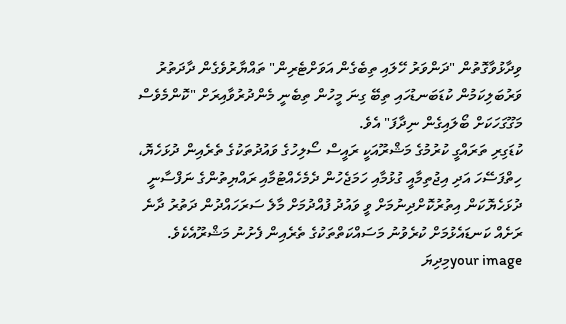ވިދާޅުވާގޮތުން "ދަންވަރު ހޭލައި ތިބެގެން އަވަށްޓެރިން" ތައްޔާރުވެގެން ދާދަތުރު ވަރުބަލިކަމުން ކުޑަބަނޑުހައި ތިބޭ ގިނަ މީހުން ތިބެނީ މެންދުރުވާއިރަށް "ކޮންމެވެސް މަގޫގަހަކަށް ބޯލައިގެން ނިދާފަ" އެވެ.
ކުޑަގިރި ތަރައްގީ ކުރުމުގެ މަޝްރޫއަކީ ރައީސް ސޯލިހުގެ ވައުދުތަކުގެ ތެރެއިން ދުޅަހެޔޮ، ހިތްފަސޭހަ އަދި އިޖުތިމާއީ ގުޅުމާއި ހަމަޖެހުން ދެމެހެއްޓުމާއި ރައްޔިތުންގެ ނަފްސާނީ ދުޅަހެޔޮކަން އިތުރުކޮށްދިނުމަށް ވީ ވައުދު ފުއްދުމަށް މާލެ ސަރަހައްދުން ދަތުރު ދާނެ ރަށެއް ކަނޑައެޅުމަށް ކުރެވުނު މަސައްކަތްތަކުގެ ތެރެއިން ފެށުނު މަޝްރޫއެކެވެ.
your imageމިދިޔަ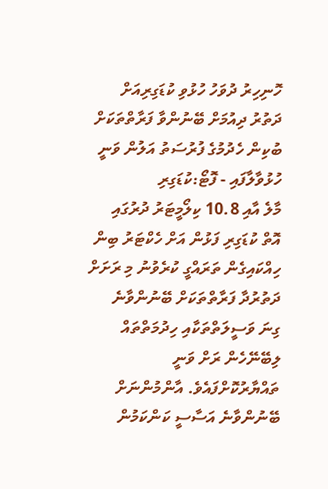ހޮނިހިރު ދުވަހު ހުޅުވި ކުޑަގިރިއަށް ދަތުރު ދިއުމަށް ބޭނުންވާ ފަރާތްތަކަށް ބުކިން ހެދުމުގެ ފުރުސަތު އަލުން ވަނީ ހުޅުވާލާފައި - ފޮޓޯ:ކުޑަގިރި
މާލެ އާއި 10.8 ކިލޯމީޓަރު ދުރުގައި އޮތް ކުޑަގިރި ފަޅުން އަށް ހެކްޓަރު ބިން ހިއްކައިގެން ތަރައްގީ ކުރެވުނު މި ރަށަށް ދަތުރުދާ ފަރާތްތަކަށް ބޭނުންވާނެ ގިނަ ވަސީލަތްތަކާއި ހިދުމަތްތައް ލިބޭނޭހެން ރަށް ވަނީ ތައްޔާރުކޮށްފައެވެ. އާންމުންނަށް ބޭނުންވާނެ އަސާސީ ކަންކަމުން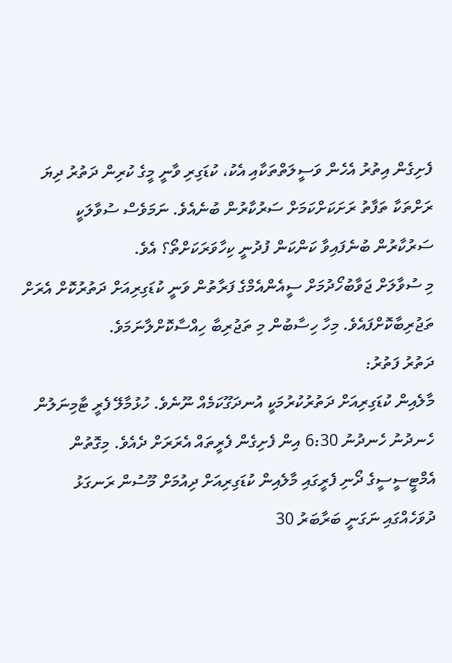ފެށިގެން އިތުރު އެހެން ވަސީލަތްތަކާއި އެކު، ކުޑަގިރި ވާނީ މީގެ ކުރިން ދަތުރު ދިޔަ ރަށްތަކާ ތަފާތު ރަށަކަށްކަމަށް ސަރުކާރުން ބުނެއެވެ. ނަމަވެސް ސުވާލަކީ ސަރުކާރުން ބުނެފައިވާ ކަންކަން ފުދުނީ ކިހާވަރަކަށްތޯ؟ އެވެ.
މި ސުވާލަށް ޖަވާބުހޯދުމަށް ސީއެންއެމްގެ ފަރާތުން ވަނީ ކުޑަގިރިއަށް ދަތުރުކޮށް އެރަށް ތަޖުރިބާކޮށްފައެވެ. މިހާ ހިސާބުން މި ތަޖުރިބާ ހިއްސާކޮށްލާނަމަވެ.
ދަތުރު ފަތުރު:
މާލެއިން ކުޑަގިރިއަށް ދަތުރުކުރުމަކީ އުނދަގޫކަމެއް ނޫނެވެ. ހުޅުމާލޭ ފެރީ ޓާމިނަލުން ހެނދުނު ހެނދުނު 6:30 އިން ފެށިގެން ފެރީތައް އެރަރަށް ދެއެވެ. މިގޮތުން  އެމްޓީސީސީގެ ދޯނި ފެރީގައި މާލެއިން ކުޑަގިރިއަށް ދިއުމަށް މޫސުން ރަނގަޅު ދުވަހެއްގައި ނަގަނީ ބަރާބަރު 30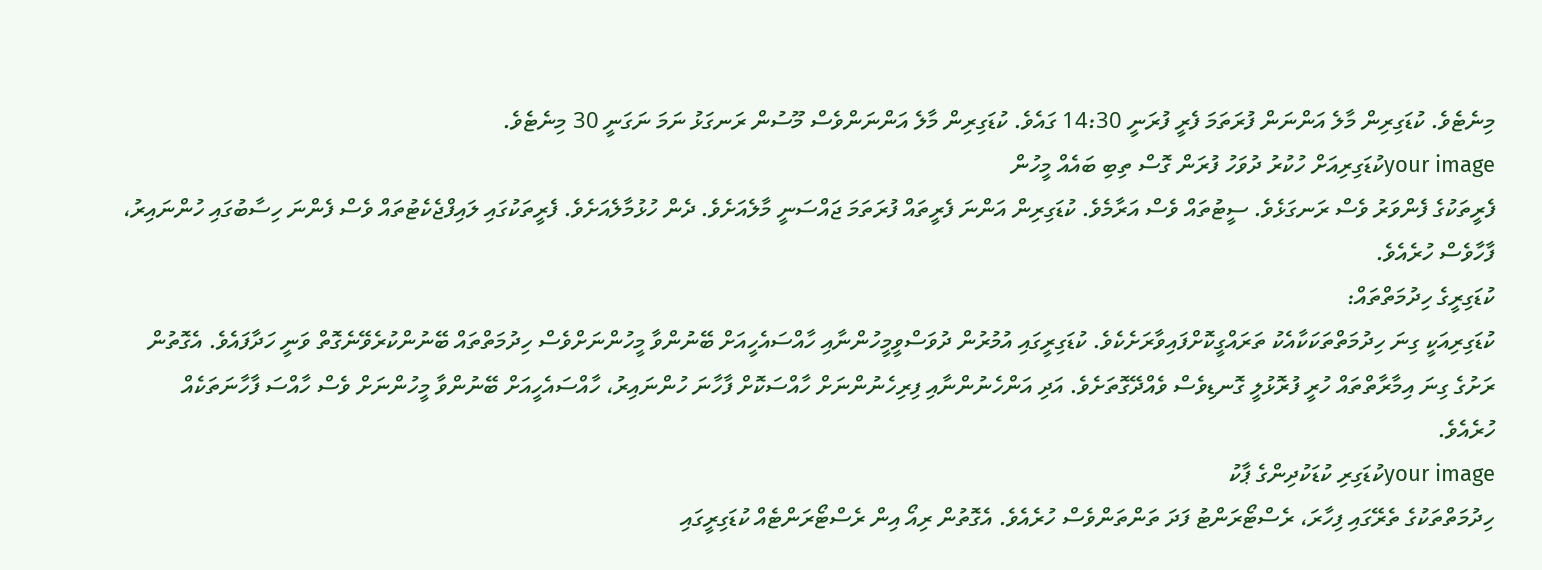މިނެޓެވެ. ކުޑަގިރިން މާލެ އަންނަން ފުރަތަމަ ފެރީ ފުރަނީ 14:30 ގައެވެ. ކުޑަގިރިން މާލެ އަންނަންވެސް މޫސުން ރަނގަޅު ނަމަ ނަގަނީ 30 މިނެޓެވެ.
your imageކުޑަގިރިއަށް ހުކުރު ދުވަހު ފުރަން ގޮސް ތިބި ބައެއް މީހުން
ފެރީތަކުގެ ފެންވަރު ވެސް ރަނގަޅެވެ. ސީޓުތައް ވެސް އަރާމެވެ. ކުޑަގިރިން އަންނަ ފެރީތައް ފުރަތަމަ ޖައްސަނީ މާލެއަށެވެ. ދެން ހުޅުމާލެއަށެވެ. ފެރީތަކުގައި ލައިފްޖެކެޓުތައް ވެސް ފެންނަ ހިސާބުގައި ހުންނައިރު، ފާހާވެސް ހުރެއެވެ.
ކުޑަގިރީގެ ހިދުމަތްތައް:
ކުޑަގިރިއަކީ ގިނަ ހިދުމަތްތަކަކާއެކު ތަރައްގީކޮށްފައިވާރަށެކެވެ. ކުޑަގިރީގައި އުމުރުން ދުވަސްވީމީހުންނާއި ހާއްސައެހީއަށް ބޭނުންވާ މީހުންނަށްވެސް ހިދުމަތްތައް ބޭނުންކުރެވޭނެގޮތް ވަނީ ހަދާފައެވެ. އެގޮތުން ރަށުގެ ގިނަ އިމާރާތްތައް ހުރީ ފުރޮޅުލީ ގޮނޑިވެސް ވެއްދޭގޮތަށެވެ. އަދި އަންހެނުންނާއި ފިރިހެނުންނަށް ހާއްސަކޮށް ފާހާނަ ހުންނައިރު، ހާއްސައެހީއަށް ބޭނުންވާ މީހުންނަށް ވެސް ހާއްސަ ފާހާނަތަކެއް ހުރެއެވެ.
your imageކުޑަގިރި ކުޑަކުދިންގެ ޕާކު
ހިދުމަތްތަކުގެ ތެރޭގައި ފިހާރަ، ރެސްޓޯރަންޓު ފަދަ ތަންތަންވެސް ހުރެއެވެ. އެގޮތުން ރިއޯ އިން ރެސްޓޯރަންޓެއް ކުޑަގިރީގައި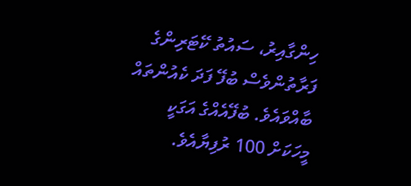ހިންގާއިރު، ސައުތު ކޭޓަރިންގެ ފަރާތުންވެސް ބުފޭ ފަދަ ކެއުންތައް ބާއްވައެވެ. ބުފޭއެއްގެ އަގަކީ މީހަކަށް 100 ރުފިޔާއެވެ.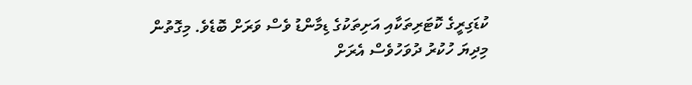ކުޑަގިރީގެ ކޮޓަރިތަކާއި އަށިތަކުގެ ޑިމާންޑު ވެސް ވަރަށް ބޮޑެވެ. މިގޮތުން މިދިޔަ ހުކުރު ދުވަހުވެސް އެރަށް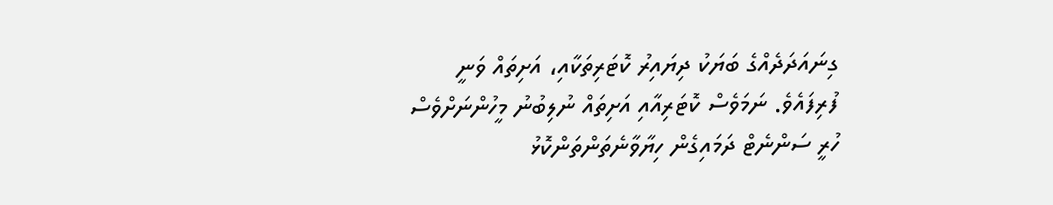ގިނައަދަދެއްގެ ބަޔަކު ދިޔައިރު ކޮޓަރިތަކާއި، އަށިތައް ވަނީ ފުރިފައެވެ. ނަމަވެސް ކޮޓަރިއާއި އަށިތައް ނުލިބުނު މީހުންނަށްވެސް ހުރީ ސަންނެޓް ދަމައިގެން ހިޔާވާނެތަންތަންކޮޅު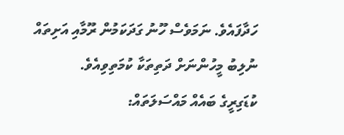ހަދާފައެވެ. ނަމަވެސް ހޫނު ގަދަކަމުން ރޫމާއި އަށިތައް ނުލިބު މީހުންނަށް ދަތިތަކާ ކުމަތިވިއެވެ.
ކުޑަގިރީގެ ބައެއް މައްސަލަތައް: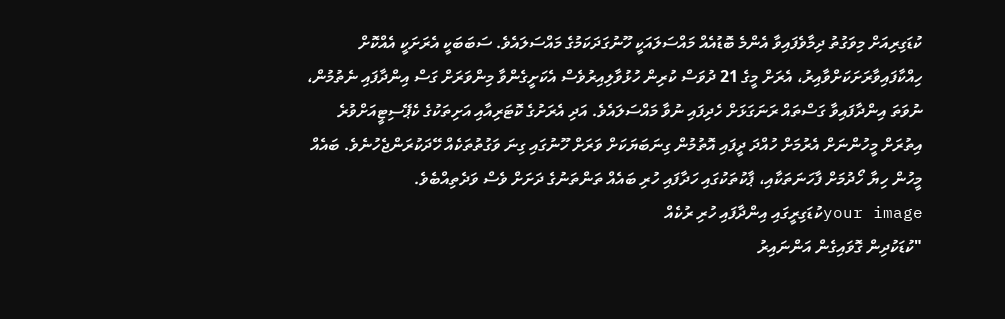ކުޑަގިރިއަށް މިވަގުތު ދިމާވެފައިވާ އެންމެ ބޮޑުއެއް މައްސަލައަކީ ހޫނުގަދަކަމުގެ މައްސަލައެވެ. ސަބަބަކީ އެރަށަކީ އެއްކޮށް ހިއްކާފައިވާރަށަކަށްވާއިރު، އެރަށް މީގެ 21 ދުވަސް ކުރިން ހުޅުވާލިއިރުވެސް އެކަށީގެންވާ މިންވަރަށް ގަސް އިންދާފައި ނެތުމުން، ނުވަތަ އިންދާފައިވާ ގަސްތައް ރަނަގަޅަށް ހެދިފައި ނުވާ މައްސަލައެވެ. އަދި އެރަށުގެ ކޮޓަރިއާއި އަށިތަކުގެ ކެޕޭސިޓީއަށްވުރެ އިތުރަށް މީހުންނަށް އެރުމަށް ހުއްދަ ދީފައި އޮތުމުން ގިނަބަޔަކަށް ވަރަށް ހޫނުގައި ގިނަ ވަގުތުތަކެއް ހޭދަކުރަންޖެހުނެވެ. ބައެއް މީހުން ހިޔާ ހޯދުމަށް ފާހަނަތަކާއި، ޕާކުތަކުގައި ހަދާފައި ހުރި ބައެއް ތަންތަނުގެ ދަށަށް ވެސް ވަދެތިއްބެވެ.
your imageކުޑަގިރީގައި އިންދާފައި ހުރި ރުކެއް
"ކުޑަކުދިން ގޮވައިގެން އަންނައިރު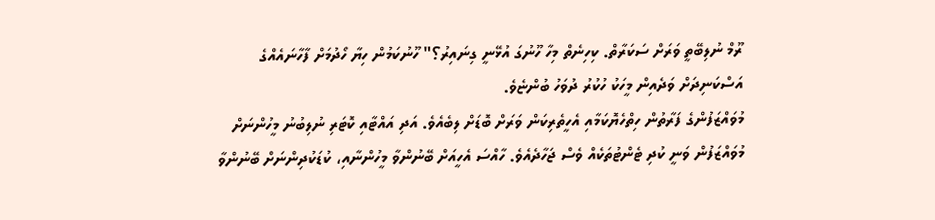ރޫމް ނުލިބޭތީ ވަރަށް ސަކަރާތް. ކިހިނެތް މިހާ ހޫނުގަ އުޅޭނީ ގިނައިރު؟" ހޫނުކަމުން ހިޔާ ހޯދުމަށް ފާހާނައެއްގެ އަސްކަނިދަށް ވަދެއިން މީހަކު ހުކުރު ދުވަހު ބުންޏެވެ.
މުވައްޒަފުންގެ ފަރާތުން ހިތްހެޔޮކަމާއި އެހީތެރިކަން ވަރަށް ބޮޑަށް ލިބެއެވެ. އަދި އައްޓާއި ކޮޓަރި ނުލިބުނު މީހުންނަށް މުވައްޒަފުން ވަނީ ކުދި ޓެންޓުތަކެއް ވެސް ޖަހާދެއެވެ. ހާއްސަ އެހީއަށް ބޭނުންވާ މީހުންނާއި، ކުޑަކުދިންނަށް ބޭނުންވާ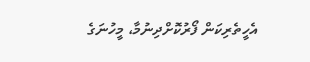އެހީތެރިކަން ފޯރުކޮށްދިނުމާ، މީހުނަގެ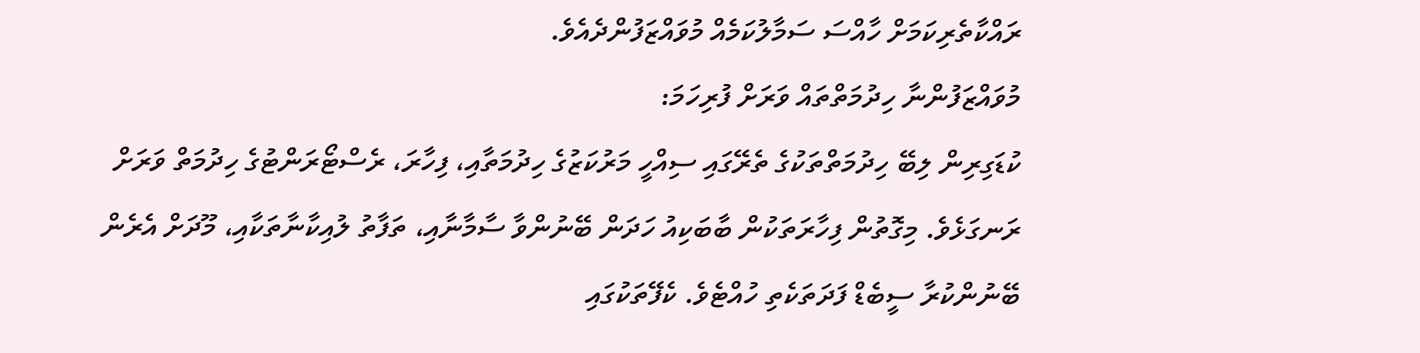ރައްކާތެރިކަމަށް ހާއްސަ ސަމާލުކަމެއް މުވައްޒަފުންދެއެވެ.
މުވައްޒަފުންނާ ހިދުމަތްތައް ވަރަށް ފުރިހަމަ:
ކުޑަގިރިން ލިބޭ ހިދުމަތްތަކުގެ ތެރޭގައި ސިއްހީ މަރުކަޒުގެ ހިދުމަތާއި، ފިހާރަ، ރެސްޓޯރަންޓުގެ ހިދުމަތް ވަރަށް ރަނގަޅެވެ. މިގޮތުން ފިހާރަތަކުން ބާބަކިއު ހަދަން ބޭނުންވާ ސާމާނާއި، ތަފާތު ލުއިކާނާތަކާއި، މޫދަށް އެރެން ބޭނުންކުރާ ސީބެޑް ފަދަތަކެތި ހުއްޓެވެ. ކެފޭތަކުގައި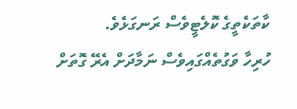ކާތަކެތީގެ ކޮލެޓީވެސް ރަނގަޅެވެ.
ހުރިހާ ވަގުތެއްގައިވެސް ނަމާދަށް އެރޭ ގޮތަށް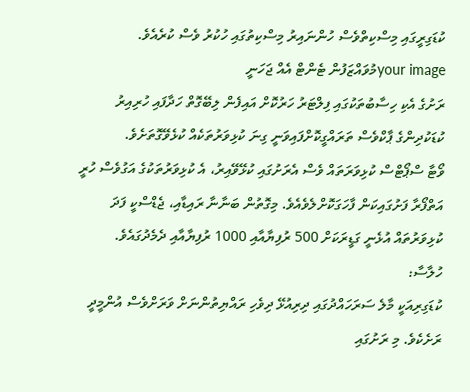ކުޑަގިރީގައި މިސްކިތްވެސް ހުންނައިރު މިސްކިތުގައި ހުކުރު ވެސް ކުރެއެވެ.
your imageމުވައްޒަފުން ޓެންޓް އެއް ޖަހަނީ
ރަށުގެ އެކި ހިސާބުތަކުގައި ފިލްޓަރު ހަރުކޮށް އައިފެން ލިބޭގޮތް ހަދާފައި ހުރިއިރު ކުޑަކުދިންގެ ޕާކްވެސް ތަރައްގީކޮށްފައިވަނީ ގިނަ ކުޅިވަރުތަކެއް ކުޅެވޭގޮތަށެވެ.
ވޯޓާ ސްޕޯޓްސް ކުޅިވަރަތައް ވެސް އެރަށުގައި ކުޅޭވޭއިރު، އެ ކުޅިވަރުތަކުގެ އަގުވެސް ހުރީ އަތްފޯރާ ފަށުގައިކަން ފާހަގަކޮށްލެވެއެވެ. މިގޮތުން ބަނާނާ ރައިޑާއި، ޖެޑްސްކީ ފަދަ ކުޅިވަރުތައް އުޅެނީ ގަޑީރަކަށް 500 ރުފިޔާއާއި 1000 ރުފިޔާއާއި ދެމެދުގައެވެ.
ހުލާސާ:
ކުޑަގިރިއަކީ މާލެ ސަރަހައްދުގައި ދިރިއުޅޭ ދިވެހި ރައްޔިތުންނަށް ވަރަށްވެސް އުންމީދީ ރަށެކެވެ. މި ރަށުގައި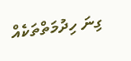ގިނަ ހިދުމަތްތަކެއް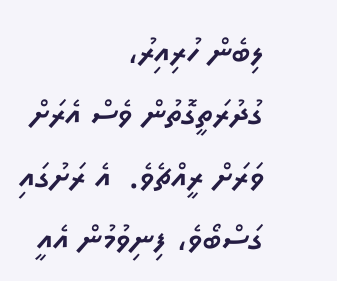ލިބެން ހުރިއިރު، ގުދުރަތީގޮތުން ވެސް އެރަށް ވަރަށް ރީއްޗެވެ.  އެ ރަށުގައި ގަސްބޯވެ، ފިނިވުމުން އެއީ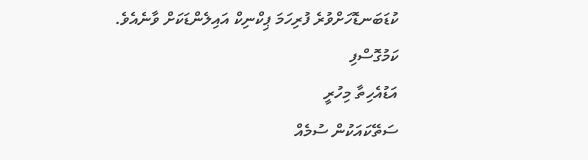ކުޑަބަނޑޮހަށްވުރެ ފުރިހަމަ ޕިކްނިކް އައިލެންޑަކަށް ވާނެއެވެ.
ކަމުގޮސްފި
އަޑުއެހިތާ މިހުރީ
ސަތޭކައަކުން ސުމެއް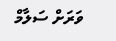ވަރަށް ސަލާމް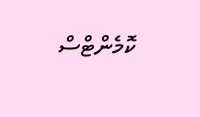ކޮމެންޓްސް